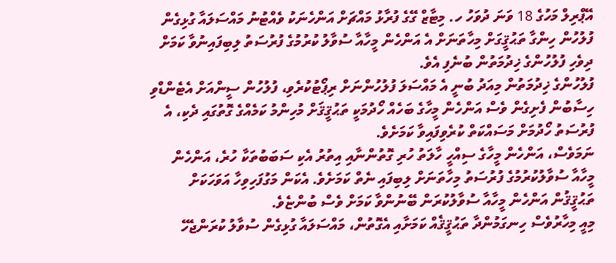އޭޕްރިލް މަހުގެ 18 ވަނަ ދުވަހު ހ. މިޓާޒް ގޭގެ ފުރާޅު މައްޗަށް އަންހެނަކު ވެއްޓުނު މައްސަލައާ ގުޅިގެން ފުލުހުން ހިންގާ ތަޙުޤީގަށް މިހާތަނަށް އެ އަންހެން މީހާއާ ސުވާލު ކުރުމުގެ ފުރުސަތު ލިބިފައިނުވާ ކަމަށް ދިވެހި ފުލުހުންގެ ޚިދުމަތުން ބުނެފި އެވެ.
ފުލުހުންގެ ޚިދުމަތުން މިއަދު ބުނީ އެ މައްސަލަ ފުލުހުންނަށް ރިޕޯޓުކުރެވި، ފުލުހުން ސީންއަށް އެޓެންޑްވި ހިސާބުން ފެށިގެން ވެސް އަންހެން މީހާގެ ބަހެއް ހޯދުމަކީ ތަޙުޤީޤަށް މުހިންމު ކަމެއްގެ ގޮތުގައި ދެކި، އެ ފުރުސަތު ހޯދުމަށް މަސައްކަތް ކުރެވިފައިވާ ކަމަށެވެ.
ނަމަވެސް، އަންހެން މީހާގެ ސިއްހީ ހާލަތު ހުރި ގޮތުންނާއި އިތުރު އެކި ސަބަބުތަކާ ހުރެ، އަންހެން މީހާއާ ސުވާލުކުރުމުގެ ފުރުސަތު މިހާތަނަށް ލިބިފައި ނެތް ކަމަށެވެ. އެކަން މަގުފަހިވިހާ އަވަހަކަށް ތަޙުޤީޤުން އަންހެން މީހާއާ ސުވާލުކުރަން ބޭނުންވާ ކަމަށް ވެސް ބުންޏެވެ.
މިއީ މިހާރުވެސް ހިނގަމުންދާ ތަޙުޤީޤެއް ކަމަށާއި އެގޮތުން، މައްސަލައާ ގުޅިގެން ސުވާލު ކުރަންޖެހޭ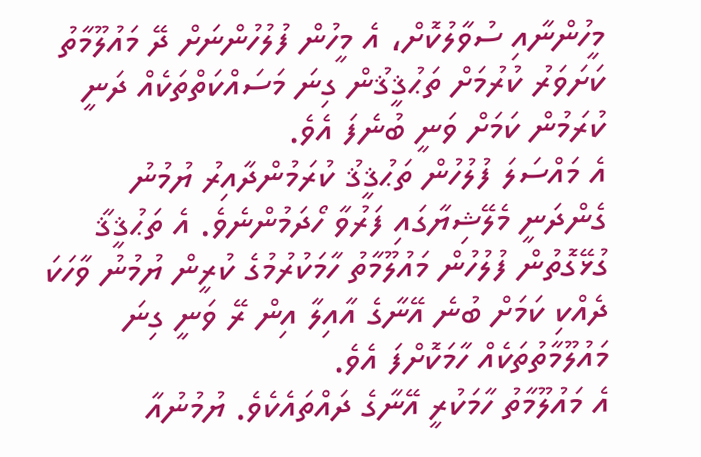މީހުންނާއި ސުވާލުކޮށް، އެ މީހުން ފުލުހުންނަށް ދޭ މައުލޫމާތު ކަށަވަރު ކުރުމަށް ތަޙުޤީޤުން ގިނަ މަސައްކަތްތަކެއް ދަނީ ކުރަމުން ކަމަށް ވަނީ ބުނެފަ އެވެ.
އެ މައްސަލަ ފުލުހުން ތަޙުޤީޤު ކުރަމުންދާއިރު ޔުމުނު ގެންދަނީ މެލޭޝިޔާގައި ފަރުވާ ހޯދަމުންނެވެ. އެ ތަޙުޤީޤާ ގުޅޭގޮތުން ފުލުހުން މައުލޫމާތު ހާމަކުރުމުގެ ކުރީން ޔުމުނު ވާހަކަ ދެއްކި ކަމަށް ބުނެ އޭނާގެ އާއިލާ އިން ރޭ ވަނީ ގިނަ މައުލޫމާތުތަކެއް ހާމަކޮށްފަ އެވެ.
އެ މައުލޫމާތު ހާމަކުރީ އޭނާގެ ދައްތައެކެވެ. ޔުމުނުއާ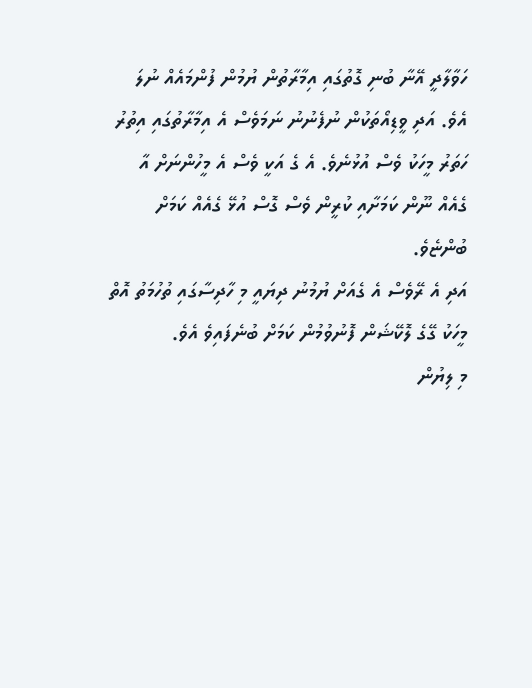ހަވާލާދީ އޭނާ ބުނި ގޮތުގައި އިމާރާތުން ޔުމުން ފުންމައެއް ނުލަ އެވެ. އަދި ވީޑިއޯތަކުން ނުފެނުނު ނަމަވެސް އެ އިމާރާތުގައި އިތުރު ހަތަރު މީހަކު ވެސް އުޅުނެވެ. އެ ގެ އަކީ ވެސް އެ މީހުންނަށް އާ ގެއެއް ނޫން ކަމަށާއި ކުރީން ވެސް ގޮސް އުޅޭ ގެއެއް ކަމަށް ބުންޏެވެ.
އަދި އެ ރޭވެސް އެ ގެއަށް ޔުމުނު ދިޔައީ މި ހާދިސާގައި ތުހުމަތު އޮތް މީހަކު ގޭގެ ލޮކޭޝަން ފޮނުވުމުން ކަމަށް ބުނެފައިވެ އެވެ.
މި ލިޔުން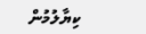ކިޔާލުމުން